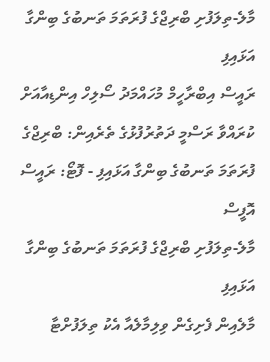މާލެ-ތިލަފުށި ބްރިޖްގެ ފުރަތަމަ ތަނބުގެ ބިންގާ އަޅައިފި
ރައީސް އިބްރާހީމް މުހައްމަދު ސޯލިހް އިންޑިއާއަށް ކުރައްވާ ރަސްމީ ދަތުރުފުޅުގެ ތެރެއިން: ބްރިޖްގެ ފުރަތަމަ ތަނބުގެ ބިންގާ އަޅައިފި - ފޮޓޯ: ރައީސް އޮފީސް
މާލެ-ތިލަފުށި ބްރިޖްގެ ފުރަތަމަ ތަނބުގެ ބިންގާ އަޅައިފި
މާލެއިން ފެށިގެން ވިލިމާލެއާ އެކު ތިލަފުށްޓާ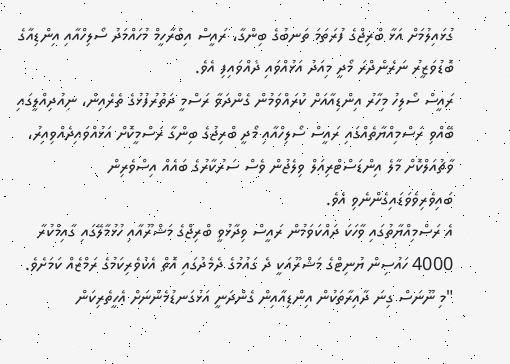ގުޅައިލުމަށް އަޅާ ބްރިޖްގެ ފުރަތަމަ ތަނބުގެ ބިންގާ، ރައީސް އިބްރާހީމް މުހައްމަދު ސޯލިހްއާއި އިންޑިއާގެ ބޮޑުވަޒީރު ނަރެންދްރަ މޯދީ މިއަދު އަޅުއްވައި ދެއްވައިފި އެވެ.
ރައީސް ސޯލިހު މިހާރު އިންޑިއާއަށް ކުރައްވަމުން ގެންދަވާ ރަސްމީ ދަތުރުފުޅުގެ ތެރެއިން، ނިއުދިއްލީގައި ބޭއްވި ރަސްމިއްޔާތެއްގައި ރައީސް ސޯލިހްއާއި މޯދީ ބްރިޖުގެ ބިންގާ ރަސްމީކޮށް އަޅުއްވައިދެއްވިއިރު، ވާޗުއަލްކޮށް މާލެ އިންޑަސްޓްރިއަލް ވިލެޖުން ވެސް ސަރުކާރުގެ ބައެއް އިސްވެރިން ބައިވެރިވެވަޑައިގެންނެވި އެވެ.
އެ ރަސްމިއްޔާތުގައި ވާހަކަ ދައްކަވަމުން ރައީސް ވިދާޅުވީ ބްރިޖްގެ މަޝްރޫއާއި ހުޅުމާލޭގައި ގާއިމްކުރާ 4000 ހައުސިން ޔުނިޓްގެ މަޝްރޫއަކީ ދެ ގައުމުގެ ދެމެދުގައި އޮތް އެކުވެރިކަމުގެ ރަމްޒެއް ކަމަށެވެ.
"މި ނޫނަސް ގިނަ ދާއިރާތަކުން އިންޑިއާއިން ގެންދަނީ އަޅުގަނޑުމެންނަށް އެހީތެރިކަން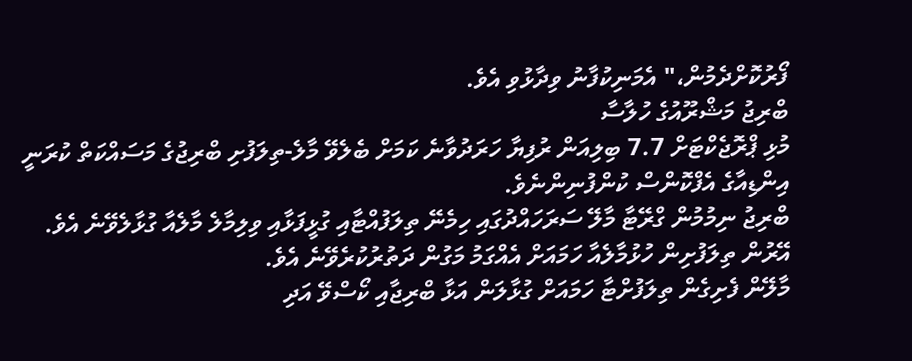ފޯރުކޮށްދެމުން،" އެމަނިކުފާނު ވިދާޅުވި އެވެ.
ބްރިޖު މަޝްރޫއުގެ ހުލާސާ
މުޅި ޕްރޮޖެކްޓަށް 7.7 ބިލިއަން ރުފިޔާ ހަރަދުވާނެ ކަމަށް ބެލެވޭ މާލެ-ތިލަފުށި ބްރިޖުގެ މަސައްކަތް ކުރަނީ އިންޑިއާގެ އެފްކޮންސް ކުންފުނިންނެވެ.
ބްރިޖު ނިމުމުން ގްރޭޓާ މާލޭ ސަރަހައްދުގައި ހިމެނޭ ތިލަފުއްޓާއި ގުޅީފަޅާއި ވިލިމާލެ މާލެއާ ގުޅާލެވޭނެ އެވެ. އޭރުން ތިލަފުށިން ހުޅުމާލެއާ ހަމައަށް އެއްގަމު މަގުން ދަތުރުކުރެވޭނެ އެވެ.
މާލޭން ފެށިގެން ތިލަފުށްޓާ ހަމައަށް ގުޅާލަން އަޅާ ބްރިޖާއި ކޯސްވޭ އަދި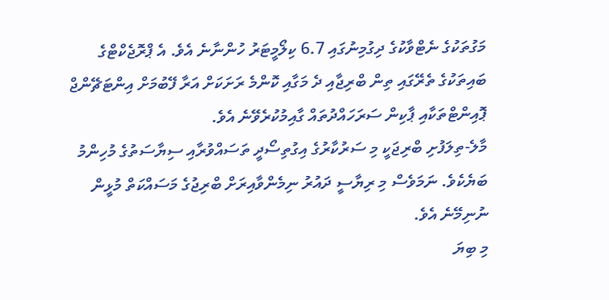މަގުތަކުގެ ނެޓްވާކުގެ ދިގުމިނުގައި 6.7 ކިލޯމީޓަރު ހުންނާނެ އެވެ. އެ ޕްރޮޖެކްޓްގެ ބައިތަކުގެ ތެރޭގައި ތިން ބްރިޖާއި ދެ މަގާއި ކޮންމެ ރަށަކަށް އަރާ ފޭބުމަށް އިންޓަޗޭންޖް ޕޮއިންޓްތަކާއި ޕާކިން ސަރަހައްދުތައް ގާއިމުކުރެވޭނެ އެވެ.
މާލެ-ތިލަފުށި ބްރިޖަކީ މި ސަރުކާރުގެ އިގުތިސޯދީ ތަސައްވުރާއި ސިޔާސަތުގެ މުހިންމު ބަޔެކެވެ. ނަމަވެސް މި ރިޔާސީ ދައުރު ނިމެންވާއިރަށް ބްރިޖުގެ މަސައްކަތް މުޅީން ނުނިމޭނެ އެވެ.
މި ބިޔަ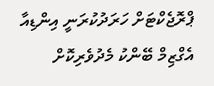ޕްރޮޖެކްޓަށް ހަރަދުކުރަނީ އިންޑިއާ އެގްޒިމް ބޭންކު މެދުވެރިކޮށް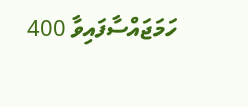ހަމަޖައްސާފައިވާ 400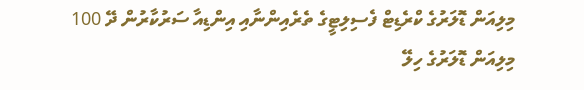މިލިއަން ޑޮލަރުގެ ކްރެޑިޓް ފެސިލިޓީގެ ތެރެއިންނާއި އިންޑިއާ ސަރުކާރުން ދޭ 100 މިލިއަން ޑޮލަރުގެ ހިލޭ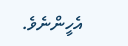އެހީންނެވެ.